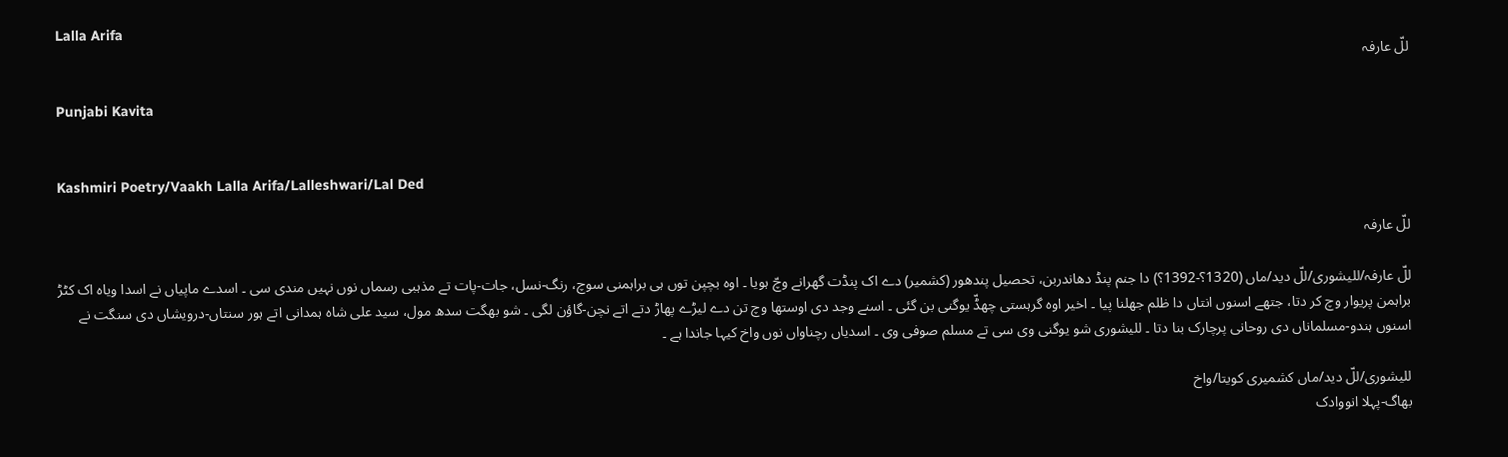Lalla Arifa
للّ عارفہ

Punjabi Kavita


Kashmiri Poetry/Vaakh Lalla Arifa/Lalleshwari/Lal Ded

للّ عارفہ

للّ عارفہ/للیشوری/للّ دید/ماں (1320؟-1392؟) دا جنم پنڈ دھاندربن، تحصیل پندھور (کشمیر) دے اک پنڈت گھرانے وچّ ہویا ۔ اوہ بچپن توں ہی براہمنی سوچ، رنگ-نسل، جات-پات تے مذہبی رسماں نوں نہیں مندی سی ۔ اسدے ماپیاں نے اسدا ویاہ اک کٹڑ براہمن پریوار وچ کر دتا، جتھے اسنوں انتاں دا ظلم جھلنا پیا ۔ اخیر اوہ گرہستی چھڈّ یوگنی بن گئی ۔ اسنے وجد دی اوستھا وچ تن دے لیڑے پھاڑ دتے اتے نچن-گاؤن لگی ۔ شو بھگت سدھ مول، سید علی شاہ ہمدانی اتے ہور سنتاں-درویشاں دی سنگت نے اسنوں ہندو-مسلماناں دی روحانی پرچارک بنا دتا ۔ للیشوری شو یوگنی وی سی تے مسلم صوفی وی ۔ اسدیاں رچناواں نوں واخ کیہا جاندا ہے ۔

للیشوری/للّ دید/ماں کشمیری کویتا/واخ
بھاگ-پہلا انووادک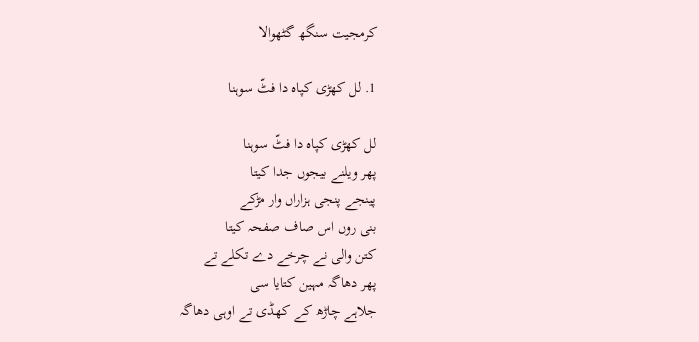کرمجیت سنگھ گٹھوالا

1. لل کھڑی کپاہ دا فٹّ سوہنا

لل کھڑی کپاہ دا فٹّ سوہنا
پھر ویلنے بیجوں جدا کیتا
پینجے پنجی ہزاراں وار مڑکے
بنی روں اس صاف صفحہ کیتا
کتن والی نے چرخے دے تکلے تے
پھر دھاگہ مہین کتایا سی
جلاہے چاڑھ کے کھڈی تے اوہی دھاگہ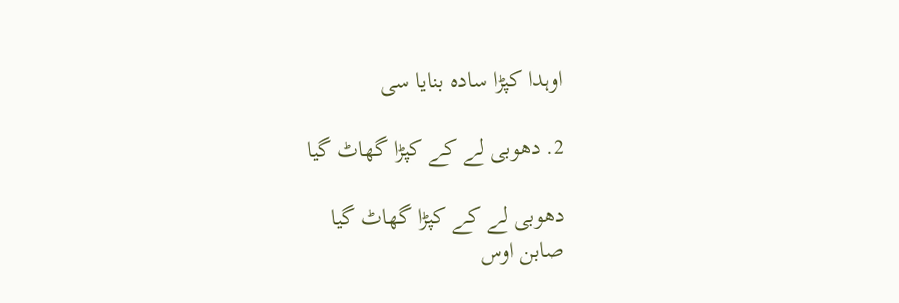اوہدا کپڑا سادہ بنایا سی

2. دھوبی لے کے کپڑا گھاٹ گیا

دھوبی لے کے کپڑا گھاٹ گیا
صابن اوس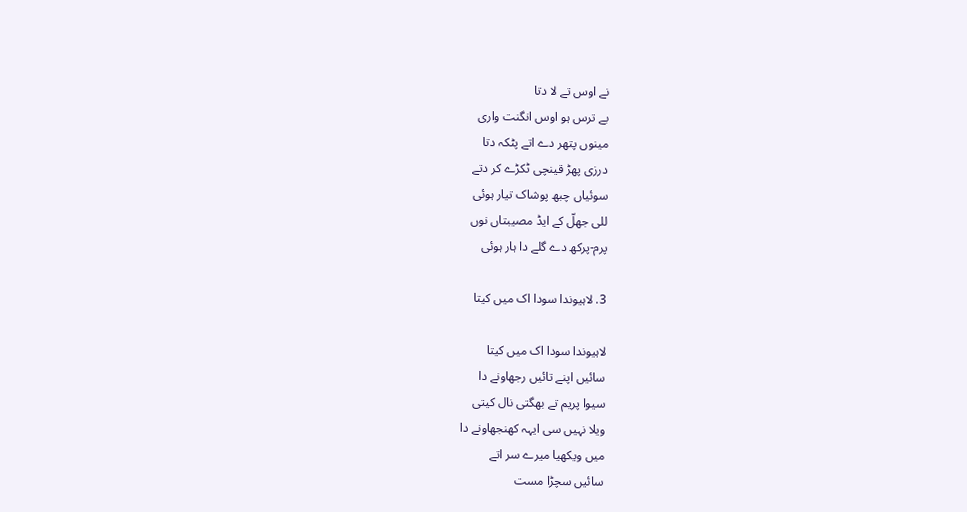نے اوس تے لا دتا
بے ترس ہو اوس انگنت واری
مینوں پتھر دے اتے پٹکہ دتا
درزی پھڑ قینچی ٹکڑے کر دتے
سوئیاں چبھ پوشاک تیار ہوئی
للی جھلّ کے ایڈ مصیبتاں نوں
پرم-پرکھ دے گلے دا ہار ہوئی

3. لاہیوندا سودا اک میں کیتا

لاہیوندا سودا اک میں کیتا
سائیں اپنے تائیں رجھاونے دا
سیوا پریم تے بھگتی نال کیتی
ویلا نہیں سی ایہہ کھنجھاونے دا
میں ویکھیا میرے سر اتے
سائیں سچڑا مست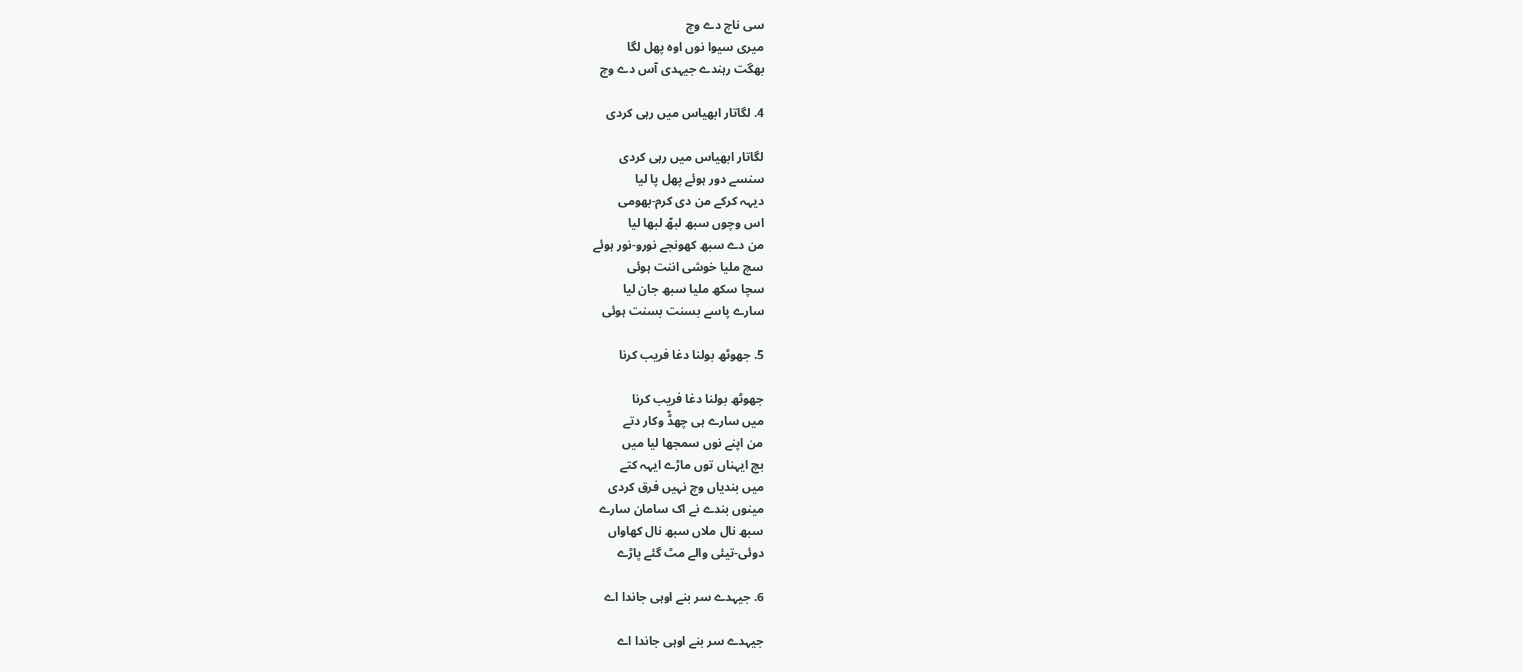سی ناچ دے وچ
میری سیوا نوں اوہ پھل لگا
بھگت رہندے جیہدی آس دے وچ

4. لگاتار ابھیاس میں رہی کردی

لگاتار ابھیاس میں رہی کردی
سنسے دور ہوئے پھل پا لیا
دیہہ کرکے من دی کرم-بھومی
اس وچوں سبھ لبھّ لبھا لیا
من دے سبھ کھونجے نورو-نور ہوئے
سچ ملیا خوشی اننت ہوئی
سچا سکھ ملیا سبھ جان لیا
سارے پاسے بسنت بسنت ہوئی

5. جھوٹھ بولنا دغا فریب کرنا

جھوٹھ بولنا دغا فریب کرنا
میں سارے ہی چھڈّ وکار دتے
من اپنے نوں سمجھا لیا میں
بچ ایہناں توں ماڑے ایہہ کتے
میں بندیاں وچ نہیں فرق کردی
مینوں بندے نے اک سامان سارے
سبھ نال ملاں سبھ نال کھاواں
دوئی-تیئی والے مٹ گئے پاڑے

6. جیہدے سر بنے اوہی جاندا اے

جیہدے سر بنے اوہی جاندا اے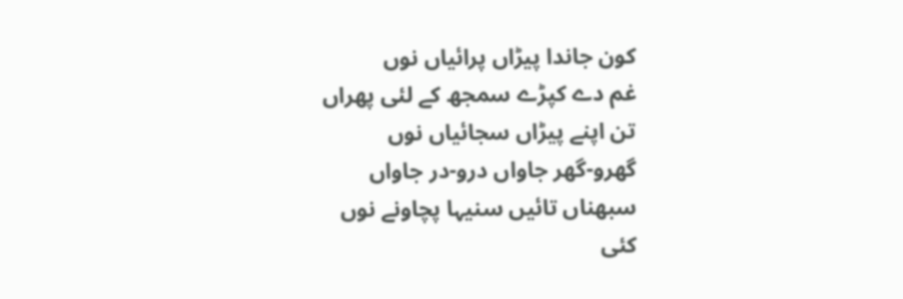کون جاندا پیڑاں پرائیاں نوں
غم دے کپڑے سمجھ کے لئی پھراں
تن اپنے پیڑاں سجائیاں نوں
گھرو-گھر جاواں درو-در جاواں
سبھناں تائیں سنیہا پچاونے نوں
کئی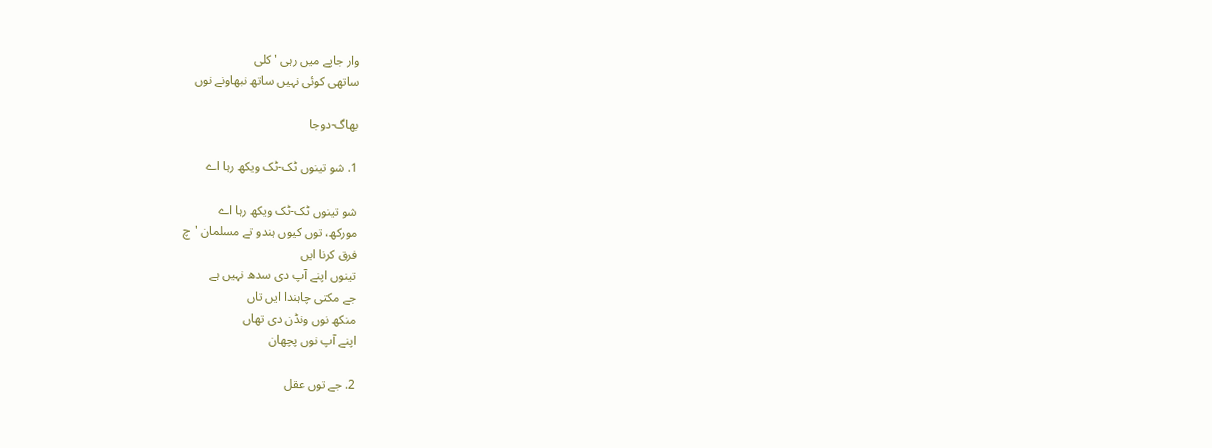وار جاپے میں رہی 'کلی
ساتھی کوئی نہیں ساتھ نبھاونے نوں

بھاگ-دوجا

1. شو تینوں ٹک-ٹک ویکھ رہا اے

شو تینوں ٹک-ٹک ویکھ رہا اے
مورکھ، توں کیوں ہندو تے مسلمان 'چ
فرق کرنا ایں
تینوں اپنے آپ دی سدھ نہیں ہے
جے مکتی چاہندا ایں تاں
منکھ نوں ونڈن دی تھاں
اپنے آپ نوں پچھان

2. جے توں عقل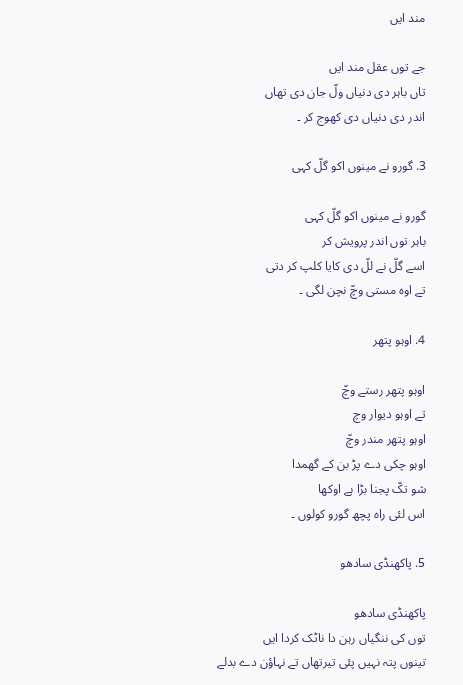مند ایں

جے توں عقل مند ایں
تاں باہر دی دنیاں ولّ جان دی تھاں
اندر دی دنیاں دی کھوج کر ۔

3. گورو نے مینوں اکو گلّ کہی

گورو نے مینوں اکو گلّ کہی
باہر توں اندر پرویش کر
اسے گلّ نے للّ دی کایا کلپ کر دتی
تے اوہ مستی وچّ نچن لگی ۔

4. اوہو پتھر

اوہو پتھر رستے وچّ
تے اوہو دیوار وچ
اوہو پتھر مندر وچّ
اوہو چکی دے پڑ بن کے گھمدا
شو تکّ پجنا بڑا ہے اوکھا
اس لئی راہ پچھ گورو کولوں ۔

5. پاکھنڈی سادھو

پاکھنڈی سادھو
توں کی ننگیاں رہن دا ناٹک کردا ایں
تینوں پتہ نہیں پئی تیرتھاں تے نہاؤن دے بدلے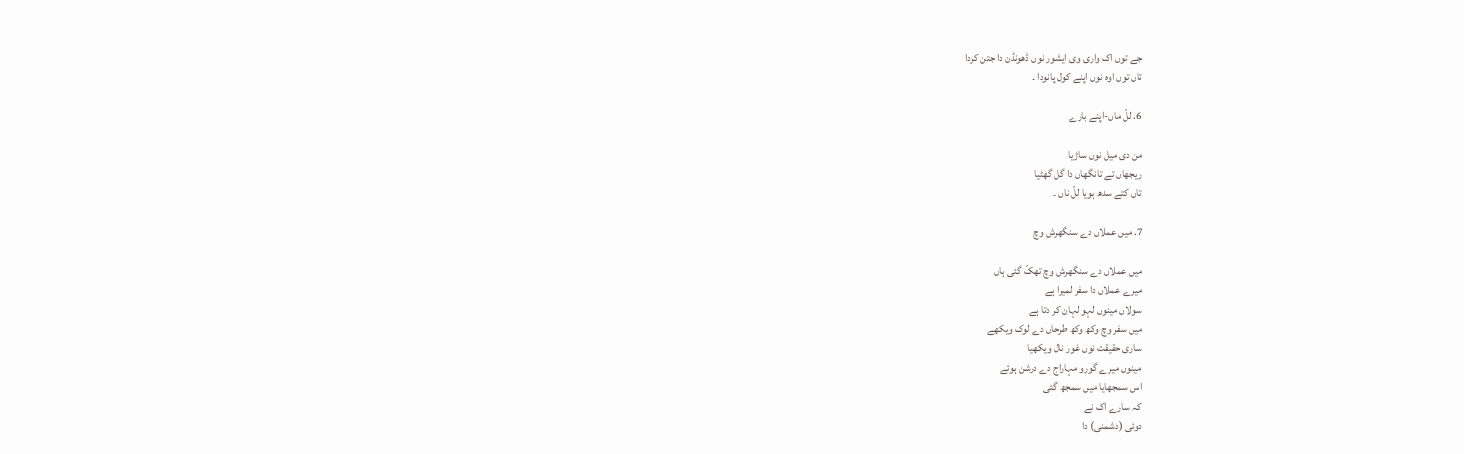جے توں اک واری وی ایشور نوں ڈھونڈن دا جتن کردا
تاں توں اوہ نوں اپنے کول پانودا ۔

6. للّ ماں-اپنے بارے

من دی میل نوں ساڑیا
ریجھاں تے تانگھاں دا گل گھٹیا
تاں کتے سدھ ہویا للّ ناں ۔

7. میں عملاں دے سنگھرش وچ

میں عملاں دے سنگھرش وچ تھکّ گئی ہاں
میرے عملاں دا سفر لمیرا ہے
سولاں مینوں لہو لہان کر دتا ہے
میں سفر وچ وکھ وکھ طرحاں دے لوک ویکھے
ساری حقیقت نوں غور نال ویکھیا
مینوں میرے گورو مہاراج دے درشن ہوئے
اس سمجھایا میں سمجھ گئی
کہ سارے اک نے
دوئی (دشمنی) دا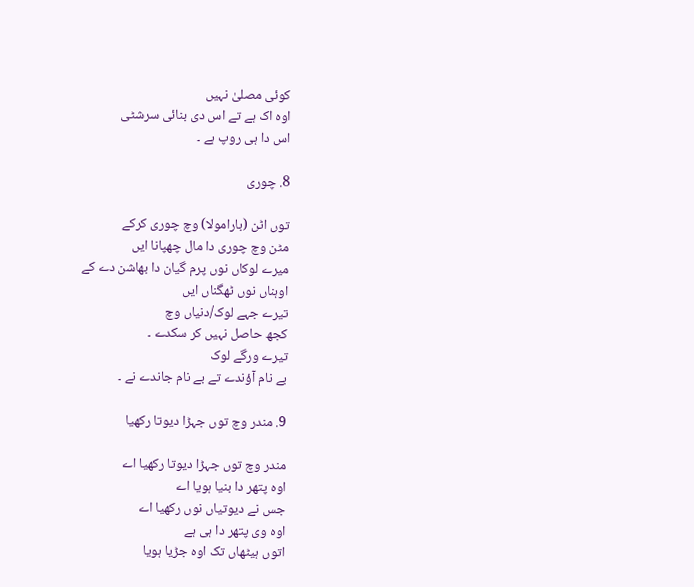کوئی مصلیٰ نہیں
اوہ اک ہے تے اس دی بنائی سرشٹی
اس دا ہی روپ ہے ۔

8. چوری

توں اٹن (بارامولا) وچ چوری کرکے
مٹن وچ چوری دا مال چھپانا ایں
میرے لوکاں نوں پرم گیان دا بھاشن دے کے
اوہناں نوں ٹھگناں ایں
تیرے جہے لوک/دنیاں وچ
کجھ حاصل نہیں کر سکدے ۔
تیرے ورگے لوک
بے نام آؤندے تے بے نام جاندے نے ۔

9. مندر وچ توں جہڑا دیوتا رکھیا

مندر وچ توں جہڑا دیوتا رکھیا اے
اوہ پتھر دا بنیا ہویا اے
جس نے دیوتیاں نوں رکھیا اے
اوہ وی پتھر دا ہی ہے
اتوں ہیٹھاں تک اوہ جڑیا ہویا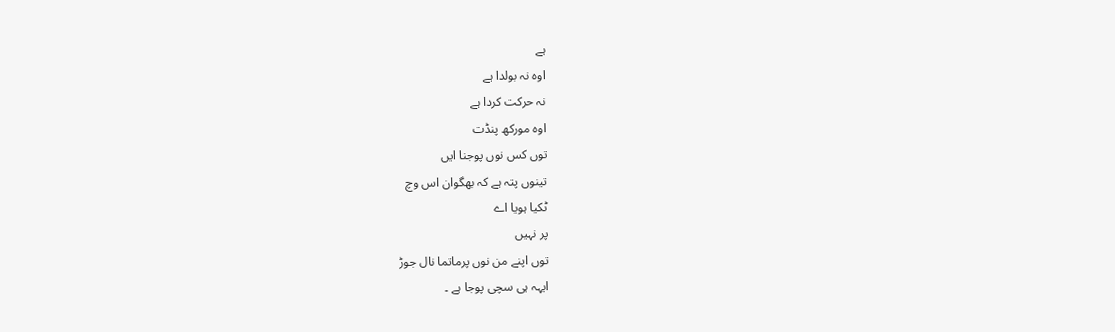ہے
اوہ نہ بولدا ہے
نہ حرکت کردا ہے
اوہ مورکھ پنڈت
توں کس نوں پوجنا ایں
تینوں پتہ ہے کہ بھگوان اس وچ
ٹکیا ہویا اے
پر نہیں
توں اپنے من نوں پرماتما نال جوڑ
ایہہ ہی سچی پوجا ہے ۔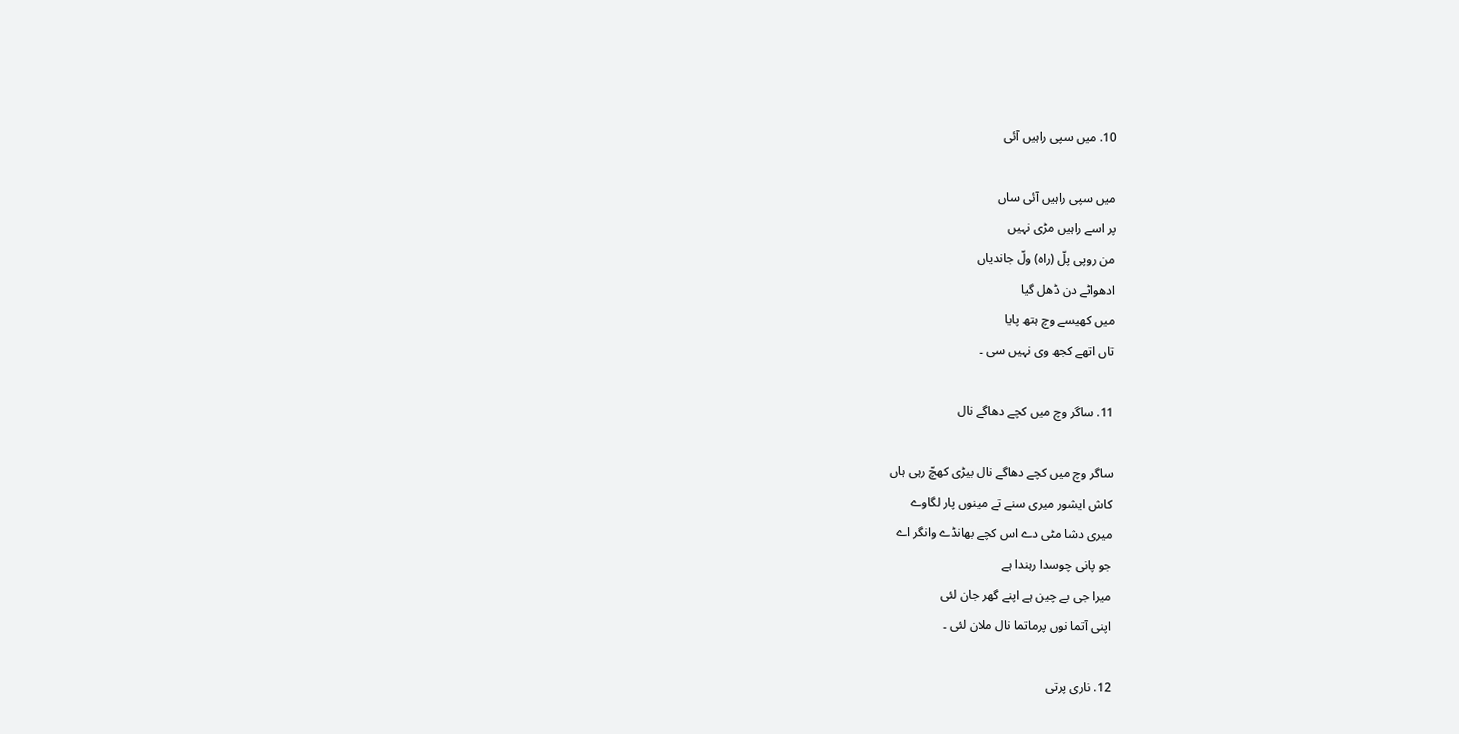10. میں سپی راہیں آئی

میں سپی راہیں آئی ساں
پر اسے راہیں مڑی نہیں
من روپی پلّ (راہ) ولّ جاندیاں
ادھواٹے دن ڈھل گیا
میں کھیسے وچ ہتھ پایا
تاں اتھے کجھ وی نہیں سی ۔

11. ساگر وچ میں کچے دھاگے نال

ساگر وچ میں کچے دھاگے نال بیڑی کھچّ رہی ہاں
کاش ایشور میری سنے تے مینوں پار لگاوے
میری دشا مٹی دے اس کچے بھانڈے وانگر اے
جو پانی چوسدا رہندا ہے
میرا جی بے چین ہے اپنے گھر جان لئی
اپنی آتما نوں پرماتما نال ملان لئی ۔

12. ناری پرتی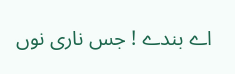اے بندے ! جس ناری نوں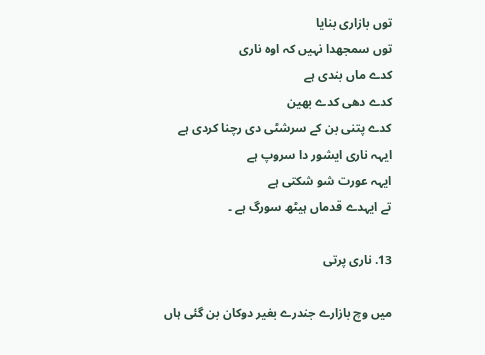توں بازاری بنایا
توں سمجھدا نہیں کہ اوہ ناری
کدے ماں بندی ہے
کدے دھی کدے بھین
کدے پتنی بن کے سرشٹی دی رچنا کردی ہے
ایہہ ناری ایشور دا سروپ ہے
ایہہ عورت شو شکتی ہے
تے ایہدے قدماں ہیٹھ سورگ ہے ۔

13. ناری پرتی

میں وچ بازارے جندرے بغیر دوکان بن گئی ہاں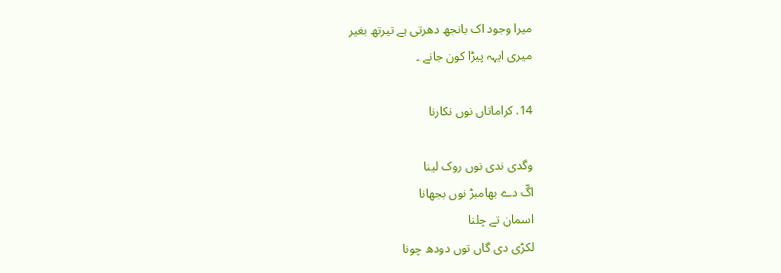میرا وجود اک بانجھ دھرتی ہے تیرتھ بغیر
میری ایہہ پیڑا کون جانے ۔

14. کراماتاں نوں نکارنا

وگدی ندی نوں روک لینا
اگّ دے بھامبڑ نوں بجھانا
اسمان تے چلنا
لکڑی دی گاں توں دودھ چونا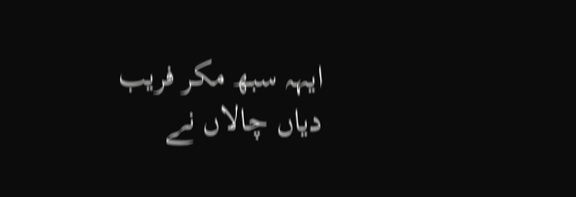ایہہ سبھ مکر فریب دیاں چالاں نے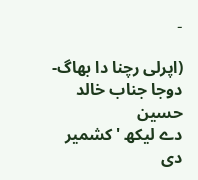۔

(اپرلی رچنا دا بھاگ-دوجا جناب خالد حسین
دے لیکھ 'کشمیر دی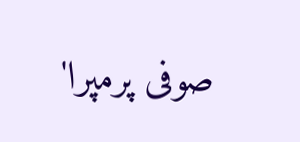صوفی پرمپرا'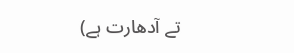تے آدھارت ہے)